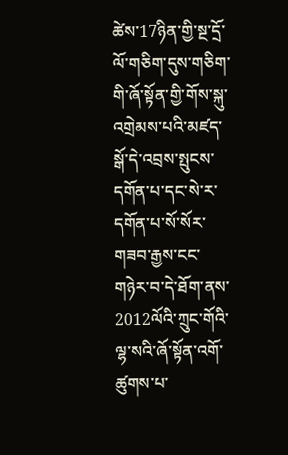ཚེས་17ཉིན་གྱི་སྔ་དྲོ་ལོ་གཅིག་དུས་གཅིག་གི་ཞོ་སྟོན་གྱི་གོས་སྐུ་འགྲེམས་པའི་མཛད་སྒོ་དེ་འབྲས་སྤུངས་དགོན་པ་དང་སེ་ར་དགོན་པ་སོ་སོར་གཟབ་རྒྱས་ངང་གཉེར་བ་དེ་ཐོག་ནས་2012ལོའི་ཀྲུང་གོའི་ལྷ་སའི་ཞོ་སྟོན་འགོ་ཚུགས་པ་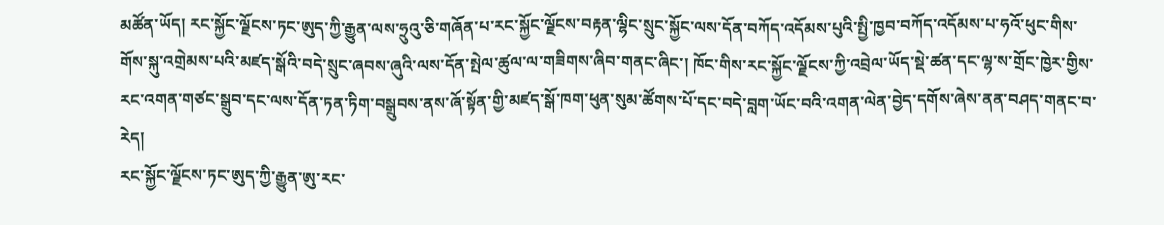མཚོན་ཡོད། རང་སྐྱོང་ལྗོངས་ཏང་ཨུད་ཀྱི་རྒྱུན་ལས་ཧྲུའུ་ཅི་གཞོན་པ་རང་སྐྱོང་ལྗོངས་བརྟན་ལྷིང་སྲུང་སྐྱོང་ལས་དོན་བཀོད་འདོམས་པུའི་སྤྱི་ཁྱབ་བཀོད་འདོམས་པ་ཧའོ་ཕུང་གིས་གོས་སྐུ་འགྲེམས་པའི་མཛད་སྒོའི་བདེ་སྲུང་ཞབས་ཞུའི་ལས་དོན་སྤེལ་ཚུལ་ལ་གཟིགས་ཞིབ་གནང་ཞིང་། ཁོང་གིས་རང་སྐྱོང་ལྗོངས་ཀྱི་འབྲེལ་ཡོད་སྡེ་ཚན་དང་ལྷ་ས་གྲོང་ཁྱེར་གྱིས་རང་འགན་གཙང་སྒྲུབ་དང་ལས་དོན་ཏན་ཏིག་བསྒྲུབས་ནས་ཞོ་སྟོན་གྱི་མཛད་སྒོ་ཁག་ཕུན་སུམ་ཚོགས་པོ་དང་བདེ་བླག་ཡོང་བའི་འགན་ལེན་བྱེད་དགོས་ཞེས་ནན་བཤད་གནང་བ་རེད།
རང་སྐྱོང་ལྗོངས་ཏང་ཨུད་ཀྱི་རྒྱུན་ཨུ་རང་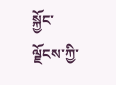སྐྱོང་ལྗོངས་ཀྱི་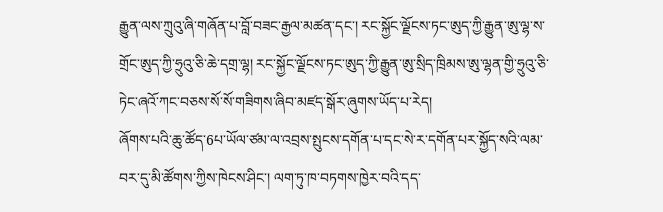རྒྱུན་ལས་ཀྲུའུ་ཞི་གཞོན་པ་བློ་བཟང་རྒྱལ་མཚན་དང་། རང་སྐྱོང་ལྗོངས་ཏང་ཨུད་ཀྱི་རྒྱུན་ཨུ་ལྷ་ས་གྲོང་ཨུད་ཀྱི་ཧྲུའུ་ཅི་ཆེ་དགྲ་ལྷ། རང་སྐྱོང་ལྗོངས་ཏང་ཨུད་ཀྱི་རྒྱུན་ཨུ་སྲིད་ཁྲིམས་ཨུ་ལྷན་གྱི་ཧྲུའུ་ཅི་ཏེང་ཞའོ་ཀང་བཅས་སོ་སོ་གཟིགས་ཞིབ་མཛད་སྒོར་ཞུགས་ཡོད་པ་རེད།
ཞོགས་པའི་ཆུ་ཚོད་6པ་ཡོལ་ཙམ་ལ་འབྲས་སྤུངས་དགོན་པ་དང་སེ་ར་དགོན་པར་སྐྱོད་སའི་ལམ་བར་དུ་མི་ཚོགས་ཀྱིས་ཁེངས་ཤིང་། ལག་ཏུ་ཁ་བཏགས་ཁྱེར་བའི་དད་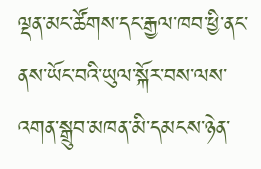ལྡན་མང་ཚོགས་དང་རྒྱལ་ཁབ་ཕྱི་ནང་ནས་ཡོང་བའི་ཡུལ་སྐོར་བས་ལས་འགན་སྒྲུབ་མཁན་མི་དམངས་ཉེན་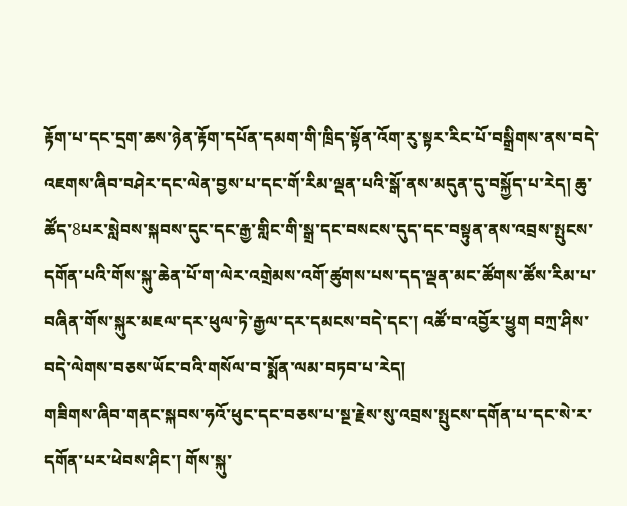རྟོག་པ་དང་དྲག་ཆས་ཉེན་རྟོག་དཔོན་དམག་གི་ཁྲིད་སྟོན་འོག་རུ་སྟར་རིང་པོ་བསྒྲིགས་ནས་བདེ་འཇགས་ཞིབ་བཤེར་དང་ལེན་བྱས་པ་དང་གོ་རིམ་ལྡན་པའི་སྒོ་ནས་མདུན་དུ་བསྐྱོད་པ་རེད། ཆུ་ཚོད་8པར་སླེབས་སྐབས་དུང་དང་རྒྱ་གླིང་གི་སྒྲ་དང་བསངས་དུད་དང་བསྟུན་ནས་འབྲས་སྤུངས་དགོན་པའི་གོས་སྐུ་ཆེན་པོ་ག་ལེར་འགྲེམས་འགོ་ཚུགས་པས་དད་ལྡན་མང་ཚོགས་ཚོས་རིམ་པ་བཞིན་གོས་སྐུར་མཇལ་དར་ཕུལ་ཏེ་རྒྱལ་དར་དམངས་བདེ་དང་། འཚོ་བ་འབྱོར་ཕྱུག བཀྲ་ཤིས་བདེ་ལེགས་བཅས་ཡོང་བའི་གསོལ་བ་སྨོན་ལམ་བཏབ་པ་རེད།
གཟིགས་ཞིབ་གནང་སྐབས་ཧའོ་ཕུང་དང་བཅས་པ་སྔ་རྗེས་སུ་འབྲས་སྤུངས་དགོན་པ་དང་སེ་ར་དགོན་པར་ཕེབས་ཤིང་། གོས་སྐུ་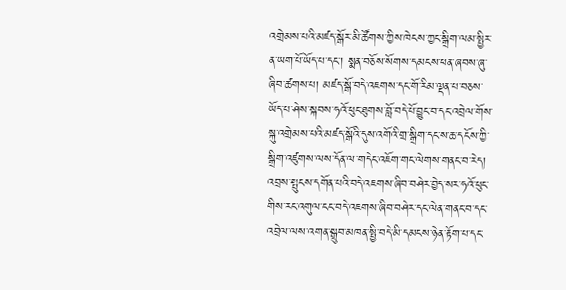འགྲེམས་པའི་མཛད་སྒོར་མི་ཚོགས་ཀྱིས་ཁེངས་ཀྱང་སྒྲིག་ལམ་སྤྱིར་ན་ཡག་པོ་ཡོད་པ་དང་། སྨན་བཅོས་སོགས་དམངས་ཕན་ཞབས་ཞུ་ཞིབ་ཚགས་པ། མཛད་སྒོ་བདེ་འཇགས་དང་གོ་རིམ་ལྡན་པ་བཅས་ཡོད་པ་ཤེས་སྐབས་ཧའོ་ཕུང་ཐུགས་བློ་བདེ་པོ་བྱུང་བ་དང་འབྲེལ་གོས་སྐུ་འགྲེམས་པའི་མཛད་སྒོའི་དུས་འགོའི་གྲ་སྒྲིག་དང་ས་ཆ་དངོས་ཀྱི་སྒྲིག་འཛུགས་ལས་དོན་ལ་གདེང་འཇོག་གང་ལེགས་གནང་བ་རེད། འབྲས་སྤུངས་དགོན་པའི་བདེ་འཇགས་ཞིབ་བཤེར་བྱེད་སར་ཧའོ་ཕུང་གིས་རང་འགུལ་ངང་བདེ་འཇགས་ཞིབ་བཤེར་དང་ལེན་གནང་བ་དང་འབྲེལ་ལས་འགན་སྒྲུབ་མཁན་སྤྱི་བདེ་མི་དམངས་ཉེན་རྟོག་པ་དང་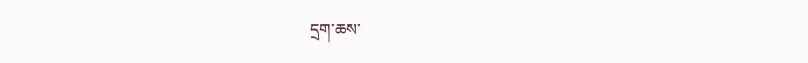དྲག་ཆས་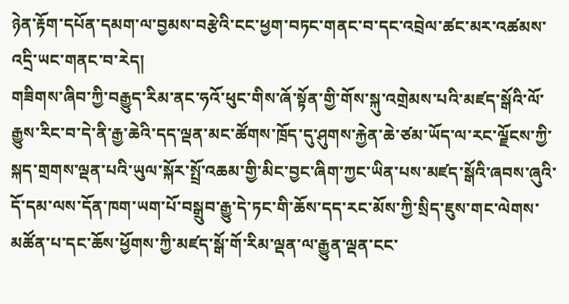ཉེན་རྟོག་དཔོན་དམག་ལ་བྱམས་བརྩེའི་ངང་ཕྱག་བཏང་གནང་བ་དང་འབྲེལ་ཚང་མར་འཚམས་འདྲི་ཡང་གནང་བ་རེད།
གཟིགས་ཞིབ་ཀྱི་བརྒྱུད་རིམ་ནང་ཧའོ་ཕུང་གིས་ཞོ་སྟོན་གྱི་གོས་སྐུ་འགྲེམས་པའི་མཛད་སྒོའི་ལོ་རྒྱུས་རིང་བ་དེ་ནི་རྒྱ་ཆེའི་དད་ལྡན་མང་ཚོགས་ཁྲོད་དུ་ཤུགས་རྐྱེན་ཆེ་ཙམ་ཡོད་ལ་རང་ལྗོངས་ཀྱི་སྐད་གྲགས་ལྡན་པའི་ཡུལ་སྐོར་སྤྲོ་འཆམ་གྱི་མིང་བྱང་ཞིག་ཀྱང་ཡིན་པས་མཛད་སྒོའི་ཞབས་ཞུའི་དོ་དམ་ལས་དོན་ཁག་ཡག་པོ་བསྒྲུབ་རྒྱུ་དེ་ཏང་གི་ཆོས་དད་རང་མོས་ཀྱི་སྲིད་ཇུས་གང་ལེགས་མཚོན་པ་དང་ཆོས་ཕྱོགས་ཀྱི་མཛད་སྒོ་གོ་རིམ་ལྡན་ལ་རྒྱུན་ལྡན་ངང་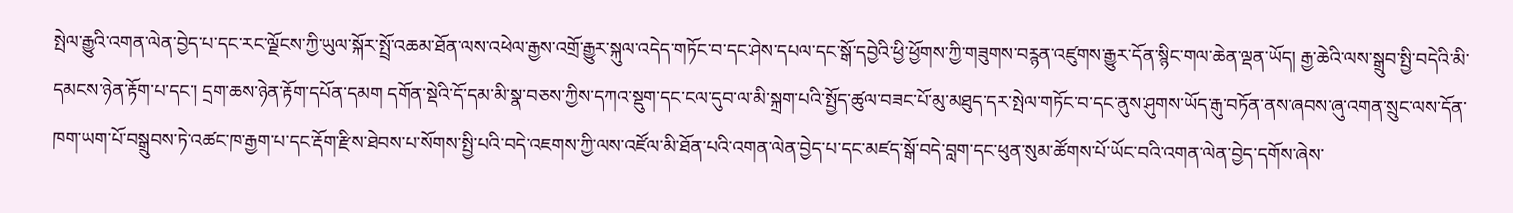སྤེལ་རྒྱུའི་འགན་ལེན་བྱེད་པ་དང་རང་ལྗོངས་ཀྱི་ཡུལ་སྐོར་སྤྲོ་འཆམ་ཐོན་ལས་འཕེལ་རྒྱས་འགྲོ་རྒྱུར་སྐུལ་འདེད་གཏོང་བ་དང་ཤེས་དཔལ་དང་སྒོ་དབྱེའི་ཕྱི་ཕྱོགས་ཀྱི་གཟུགས་བཪྙན་འཛུགས་རྒྱུར་དོན་སྙིང་གལ་ཆེན་ལྡན་ཡོད། རྒྱ་ཆེའི་ལས་སྒྲུབ་སྤྱི་བདེའི་མི་དམངས་ཉེན་རྟོག་པ་དང་། དྲག་ཆས་ཉེན་རྟོག་དཔོན་དམག དགོན་སྡེའི་དོ་དམ་མི་སྣ་བཅས་ཀྱིས་དཀའ་སྡུག་དང་ངལ་དུབ་ལ་མི་སྐྲག་པའི་སྤྱོད་ཚུལ་བཟང་པོ་མུ་མཐུད་དར་སྤེལ་གཏོང་བ་དང་ནུས་ཤུགས་ཡོད་རྒུ་བཏོན་ནས་ཞབས་ཞུ་འགན་སྲུང་ལས་དོན་ཁག་ཡག་པོ་བསྒྲུབས་ཏེ་འཚང་ཁ་རྒྱག་པ་དང་རྡོག་རྫིས་ཐེབས་པ་སོགས་སྤྱི་པའི་བདེ་འཇགས་ཀྱི་ལས་འཛོལ་མི་ཐོན་པའི་འགན་ལེན་བྱེད་པ་དང་མཛད་སྒོ་བདེ་བླག་དང་ཕུན་སུམ་ཚོགས་པོ་ཡོང་བའི་འགན་ལེན་བྱེད་དགོས་ཞེས་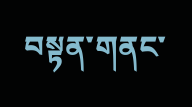བསྟན་གནང་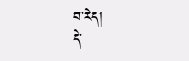བ་རེད།
དེ་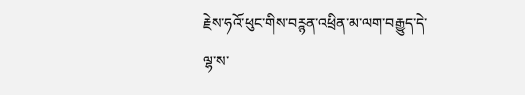རྗེས་ཧའོ་ཕུང་གིས་བཪྙན་འཕྲིན་མ་ལག་བརྒྱུད་དེ་ལྷ་ས་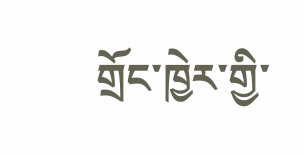གྲོང་ཁྱེར་གྱི་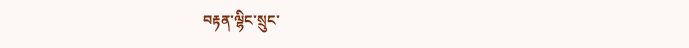བརྟན་ལྷིང་སྲུང་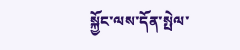སྐྱོང་ལས་དོན་སྤེལ་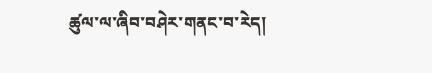ཚུལ་ལ་ཞིབ་བཤེར་གནང་བ་རེད།